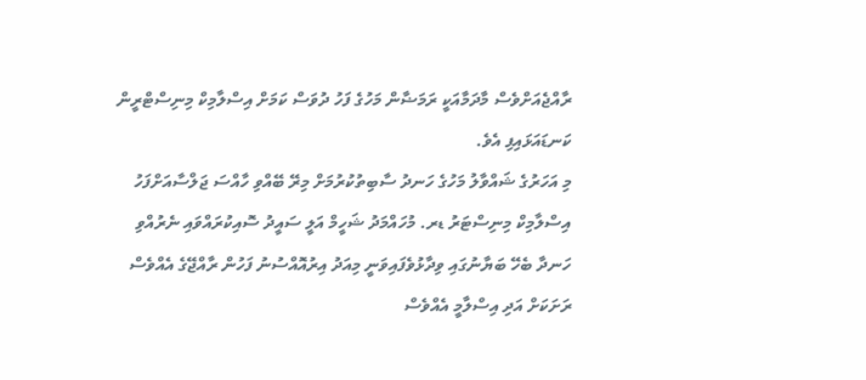ރާއްޖެއަށްވެސް މާދަމާއަކީ ރަމަޟާން މަހުގެ ފަހު ދުވަސް ކަމަށް އިސްލާމިކް މިނިސްޓްރީން ކަނޑައަޅައިފި އެވެ.
މި އަހަރުގެ ޝައްވާލު މަހުގެ ހަނދު ސާބިތުކުރުމަށް މިރޭ ބޭއްވި ހާއްސަ ޖަލްސާއަށްފަހު އިސްލާމިކް މިނިސްޓަރު ޑރ. މުހައްމަދު ޝަހީމް އަލީ ސައީދު ސޮއިކުރައްވައި ނެރުއްވި ހަނދާ ބެހޭ ބަޔާނުގައި ވިދާޅުވެފައިވަނީ މިއަދު އިރުއޮއްސުނު ފަހުން ރާއްޖޭގެ އެއްވެސް ރަށަކަށް އަދި އިސްލާމީ އެއްވެސް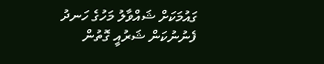ގައުމަކަށް ޝައްވާލު މަހުގެ ހަނދު ފެނުނުކަން ޝަރުއީ ގޮތުން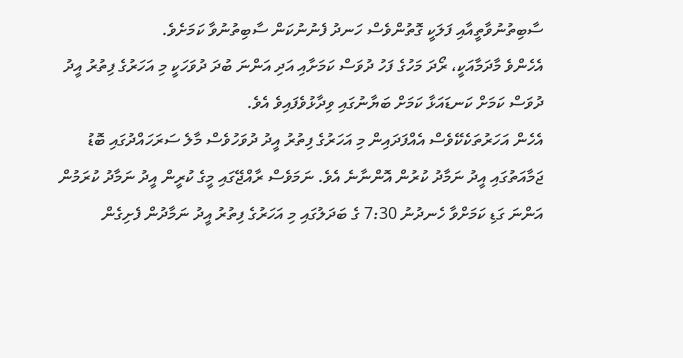ސާބިތުނުވާތީއާއި ފަލަކީ ގޮތުންވެސް ހަނދު ފެނުނުކަން ސާބިތުނުވާ ކަމަށެވެ.
އެހެންވެ މާދަމާއަކީ، ރޯދަ މަހުގެ ފަހު ދުވަސް ކަމަށާއި އަދި އަންނަ ބުދަ ދުވަހަކީ މި އަހަރުގެ ފިތުރު އީދު ދުވަސް ކަމަށް ކަނޑައަޅާ ކަމަށް ބަޔާނުގައި ވިދާޅުވެފައިވެ އެވެ.
އެހެން އަހަރުތަކެކޭވެސް އެއްފަދައިން މި އަހަރުގެ ފިތުރު އީދު ދުވަހުވެސް މާލެ ސަރަހައްދުގައި ބޮޑު ޖަމާއަތުގައި އީދު ނަމާދު ކުރުން އޮންނާނެ އެވެ. ނަމަވެސް ރާއްޖޭގައި މީގެ ކުރީން އީދު ނަމާދު ކުރަމުން އަންނަ ގަޑި ކަމަށްވާ ހެނދުނު 7:30 ގެ ބަދަލުގައި މި އަހަރުގެ ފިތުރު އީދު ނަމާދުން ފެށިގެން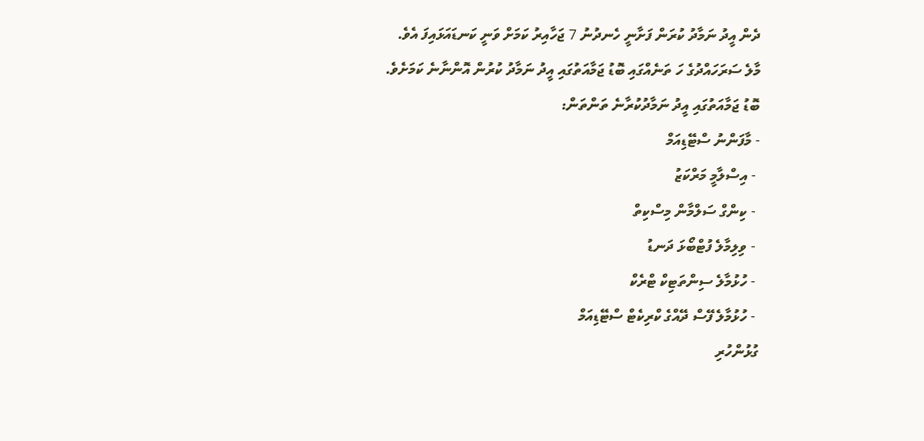ދެން އީދު ނަމާދު ކުރަން ފަށާނީ ހެނދުނު 7 ޖަހާއިރު ކަމަށް ވަނީ ކަނޑައަޅައިފަ އެވެ.
މާލެ ސަރަހައްދުގެ ހަ ތަނެއްގައި ބޮޑު ޖަމާއަތުގައި އީދު ނަމާދު ކުރުން އޮންނާނެ ކަމަށެވެ.
ބޮޑު ޖަމާއަތުގައި އީދު ނަމާދުކުރާނެ ތަންތަން:
- މާފަންނު ސްޓޭޑިއަމް
 - އިސްލާމީ މަރްކަޒު
 - ކިންގް ސަލްމާން މިސްކިތް
 - ވިލިމާލެ ފުޓްބޯޅަ ދަނޑު
 - ހުޅުމާލެ ސިންތަޓިކް ޓްރެކް
 - ހުޅުމާލެ ފޭސް ދޭއްގެ ކްރިކެޓް ސްޓޭޑިއަމް
ގުޅުންހުރި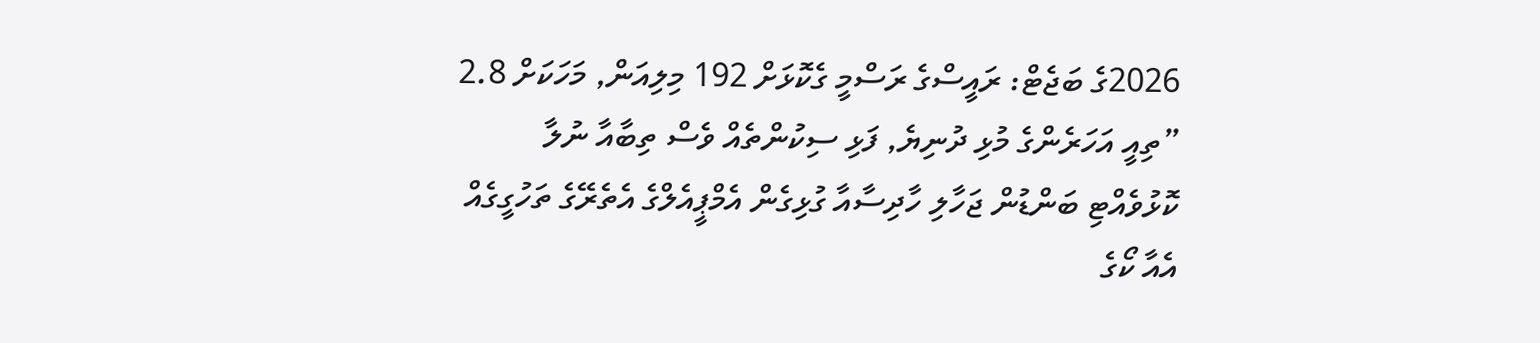2026ގެ ބަޖެޓް: ރައީސްގެ ރަސްމީ ގެކޮޅަށް 192 މިލިއަން, މަހަކަށް 2.8
”ތިއީ އަހަރެންގެ މުޅި ދުނިޔެ, ފަޅި ސިކުންތެއް ވެސް ތިބާއާ ނުލާ
ކޮޅުވެއްޓި ބަންޑުން ޖަހާލި ހާދިސާއާ ގުޅިގެން އެމްޕީއެލްގެ އެތެރޭގެ ތަހުގީގެއް
އެއާ ކޯގެ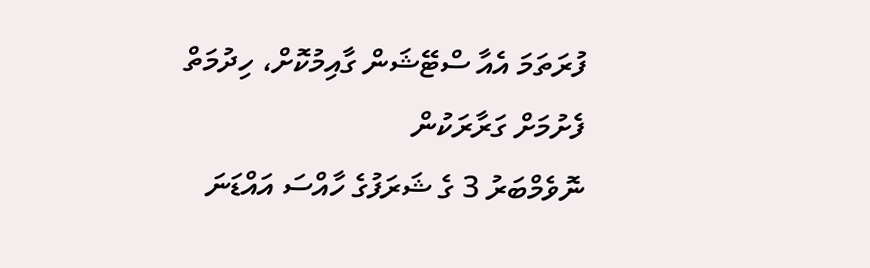ފުރަތަމަ އެއާ ސްޓޭޝަން ގާއިމުކޮށް، ހިދުމަތް ފެށުމަށް ގަރާރަކުން
ނޮވެމްބަރު 3 ގެ ޝަރަފުގެ ހާއްސަ އައްޑަނަ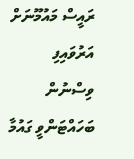ރައީސް މައުމޫނަށް އަރުވައިފި
ވިސްނުން ބަހައްޓަންވީ ގައުމާ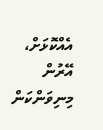އެއްކޮޅަށް، އޭރުން މިނިވަންކަން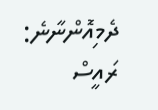ދެމިއޮންނާނެ: ރައީސް